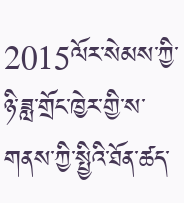2015ལོར་སེམས་ཀྱི་ཉི་ཟླ་གྲོང་ཁྱེར་གྱི་ས་གནས་ཀྱི་སྤྱིའི་ཐོན་ཚད་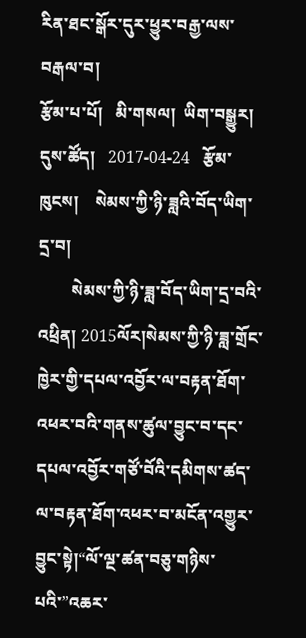རིན་ཐང་སྒོར་དུར་ཕྱུར་བརྒྱ་ལས་བརྒལ་བ།
རྩོམ་པ་པོ།   མི་གསལ།  ཡིག་བསྒྱུར།       དུས་ཚོད།   2017-04-24   རྩོམ་ཁུངས།    སེམས་ཀྱི་ཉི་ཟླའི་བོད་ཡིག་དྲ་བ།
        སེམས་ཀྱི་ཉི་ཟླ་བོད་ཡིག་དྲ་བའི་འཕྲིན། 2015ལོར།སེམས་ཀྱི་ཉི་ཟླ་གྲོང་ཁྱེར་གྱི་དཔལ་འབྱོར་ལ་བརྟན་ཐོག་འཕར་བའི་གནས་ཚུལ་བྱུང་བ་དང་དཔལ་འབྱོར་གཙོ་བོའི་དམིགས་ཚད་ལ་བརྟན་ཐོག་འཕར་བ་མངོན་འགྱུར་བྱུང་སྟེ།“ལོ་ལྔ་ཚན་བཅུ་གཉིས་པའི་”འཆར་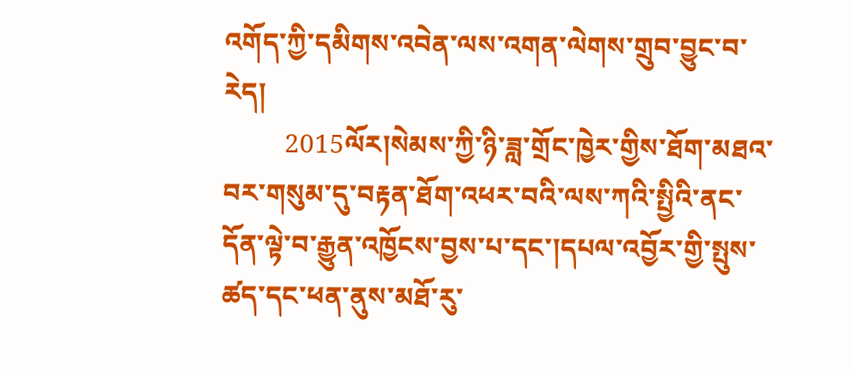འགོད་ཀྱི་དམིགས་འབེན་ལས་འགན་ལེགས་གྲུབ་བྱུང་བ་རེད།
         2015ལོར།སེམས་ཀྱི་ཉི་ཟླ་གྲོང་ཁྱེར་གྱིས་ཐོག་མཐའ་བར་གསུམ་དུ་བརྟན་ཐོག་འཕར་བའི་ལས་ཀའི་སྤྱིའི་ནང་དོན་ལྟེ་བ་རྒྱུན་འཁྱོངས་བྱས་པ་དང་།དཔལ་འབྱོར་གྱི་སྤུས་ཚད་དང་ཕན་ནུས་མཐོ་རུ་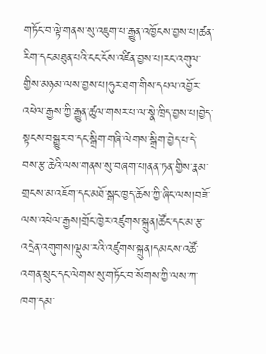གཏོང་བ་ལྟེ་གནས་སུ་འཇུག་པ་རྒྱུན་འཁྱོངས་བྱས་པ།ཚན་རིག་དང་མཐུན་པའི་ངང་ངོས་འཛིན་བྱས་པ།རང་འགུལ་གྱིས་མཉམ་ལས་བྱས་པ།ཧུར་ཐག་གིས་དཔལ་འབྱོར་འཕེལ་རྒྱས་ཀྱི་རྒྱུན་ཚུལ་གསར་པ་ལ་སྣེ་ཁྲིད་བྱས་པ།བྱེད་སྟངས་བསྒྱུར་བ་དང་སྒྲིག་གཞི་ལེགས་སྒྲིག་བྱེད་པ་དེ་བས་རྩ་ཆེའི་ལས་གནས་སུ་བཞག་པ།ནན་ཏན་གྱིས་རྣམ་གྲངས་མ་འཇོག་དང་མཐོ་སྒང་ཁྱད་ཆོས་ཀྱི་ཞིང་ལས།བཟོ་ལས་འཕེལ་རྒྱས།གྲོང་ཁྱེར་འཛུགས་སྐྲུན།ཚོང་དང་མ་རྩ་འདྲེན་འགུགས།ལྡུམ་རའི་འཛུགས་སྐྲུན།དམངས་འཚོ་འགན་སྲུང་དང་ལེགས་སུ་གཏོང་བ་སོགས་ཀྱི་ལས་ཀ་ཁག་དམ་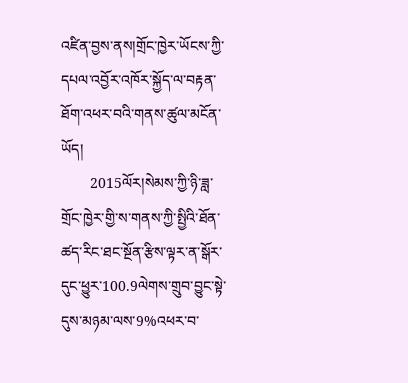འཛིན་བྱས་ནས།གྲོང་ཁྱེར་ཡོངས་ཀྱི་དཔལ་འབྱོར་འཁོར་སྐྱོད་ལ་བརྟན་ཐོག་འཕར་བའི་གནས་ཚུལ་མངོན་ཡོད།
        2015ལོར།སེམས་ཀྱི་ཉི་ཟླ་གྲོང་ཁྱེར་གྱི་ས་གནས་ཀྱི་སྤྱིའི་ཐོན་ཚད་རིང་ཐང་སྔོན་རྩིས་ལྟར་ན་སྒོར་དུང་ཕྱུར་100.9ལེགས་གྲུབ་བྱུང་སྟེ་དུས་མཉམ་ལས་9%འཕར་བ་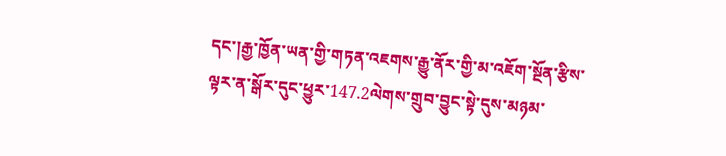དང་།རྒྱ་ཁྱོན་ཡན་གྱི་གཏན་འཇགས་རྒྱུ་ནོར་གྱི་མ་འཇོག་སྔོན་རྩིས་ལྟར་ན་སྒོར་དུང་ཕྱུར་147.2ལེགས་གྲུབ་བྱུང་སྟེ་དུས་མཉམ་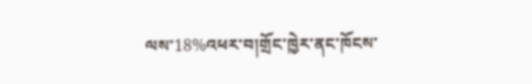ལས་18%འཕར་བ།གྲོང་ཁྱེར་ནང་ཁོངས་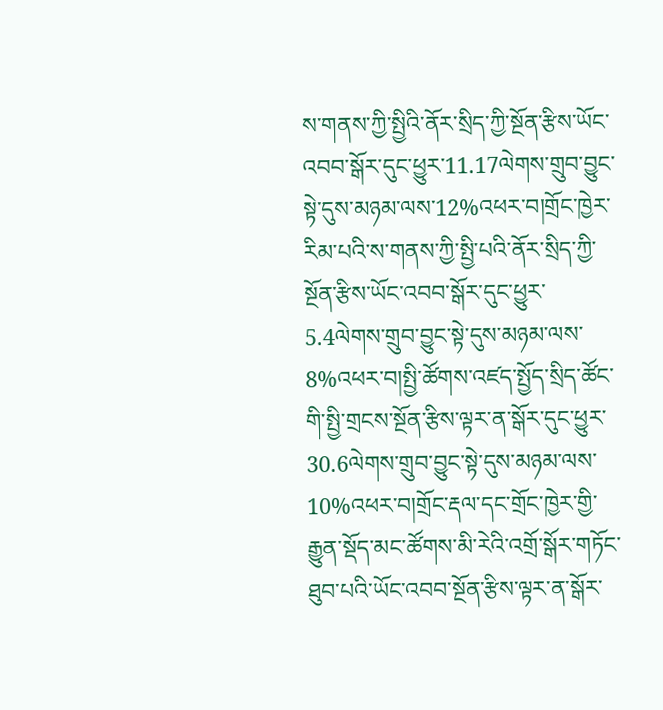ས་གནས་ཀྱི་སྤྱིའི་ནོར་སྲིད་ཀྱི་སྔོན་རྩིས་ཡོང་འབབ་སྒོར་དུང་ཕྱུར་11.17ལེགས་གྲུབ་བྱུང་སྟེ་དུས་མཉམ་ལས་12%འཕར་བ།གྲོང་ཁྱེར་རིམ་པའི་ས་གནས་ཀྱི་སྤྱི་པའི་ནོར་སྲིད་ཀྱི་སྔོན་རྩིས་ཡོང་འབབ་སྒོར་དུང་ཕྱུར་5.4ལེགས་གྲུབ་བྱུང་སྟེ་དུས་མཉམ་ལས་8%འཕར་བ།སྤྱི་ཚོགས་འཛད་སྤྱོད་སྲིད་ཚོང་གི་སྤྱི་གྲངས་སྔོན་རྩིས་ལྟར་ན་སྒོར་དུང་ཕྱུར་30.6ལེགས་གྲུབ་བྱུང་སྟེ་དུས་མཉམ་ལས་10%འཕར་བ།གྲོང་རྡལ་དང་གྲོང་ཁྱེར་གྱི་རྒྱུན་སྡོད་མང་ཚོགས་མི་རེའི་འགྲོ་སྒོར་གཏོང་ཐུབ་པའི་ཡོང་འབབ་སྔོན་རྩིས་ལྟར་ན་སྒོར་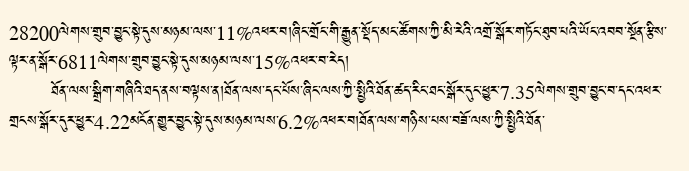28200ལེགས་གྲུབ་བྱུང་སྟེ་དུས་མཉམ་ལས་11%འཕར་བ།ཞིང་གྲོང་གི་རྒྱུན་སྡོད་མང་ཚོགས་ཀྱི་མི་རེའི་འགྲོ་སྒོར་གཏོང་ཐུབ་པའི་ཡོང་འབབ་སྔོན་རྩིས་ལྟར་ན་སྒོར་6811ལེགས་གྲུབ་བྱུང་སྟེ་དུས་མཉམ་ལས་15%འཕར་བ་རེད།
        ཐོན་ལས་སྒྲིག་གཞིའི་ཐད་ནས་བལྟས་ན།ཐོན་ལས་དང་པོས་ཞིང་ལས་ཀྱི་སྤྱིའི་ཐོན་ཚད་རིང་ཐང་སྒོར་དུང་ཕྱུར་7.35ལེགས་གྲུབ་བྱུང་བ་དང་འཕར་གྲངས་སྒོར་དུར་ཕྱུར་4.22མངོན་གྱུར་བྱུང་སྟེ་དུས་མཉམ་ལས་6.2%འཕར་བ།ཐོན་ལས་གཉིས་པས་བཟོ་ལས་ཀྱི་སྤྱིའི་ཐོན་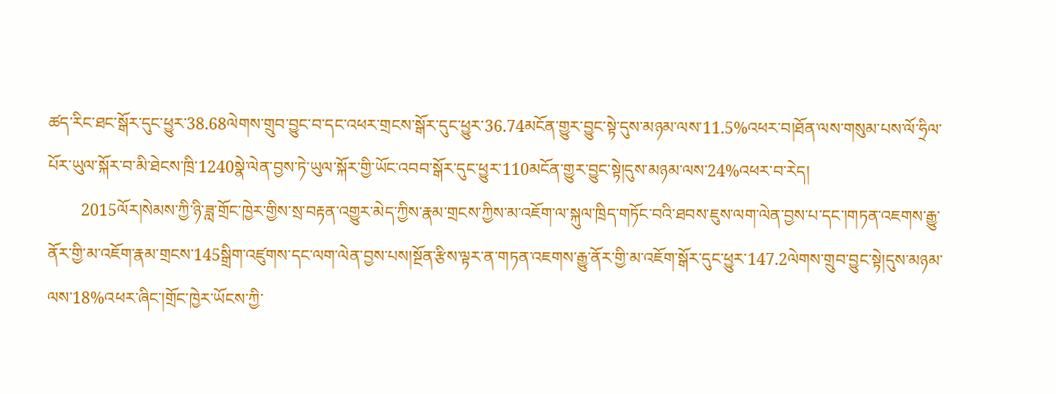ཚད་རིང་ཐང་སྒོར་དུང་ཕྱུར་38.68ལེགས་གྲུབ་བྱུང་བ་དང་འཕར་གྲངས་སྒོར་དུང་ཕྱུར་36.74མངོན་གྱུར་བྱུང་སྟེ་དུས་མཉམ་ལས་11.5%འཕར་བ།ཐོན་ལས་གསུམ་པས་ལོ་ཧྲིལ་པོར་ཡུལ་སྐོར་བ་མི་ཐེངས་ཁྲི་1240སྣེ་ལེན་བྱས་ཏེ་ཡུལ་སྐོར་གྱི་ཡོང་འབབ་སྒོར་དུང་ཕྱུར་110མངོན་གྱུར་བྱུང་སྟེ།དུས་མཉམ་ལས་24%འཕར་བ་རེད།
        2015ལོར།སེམས་ཀྱི་ཉི་ཟླ་གྲོང་ཁྱེར་གྱིས་སྲ་བརྟན་འགྱུར་མེད་ཀྱིས་རྣམ་གྲངས་ཀྱིས་མ་འཇོག་ལ་སྐུལ་ཁྲིད་གཏོང་བའི་ཐབས་ཇུས་ལག་ལེན་བྱས་པ་དང་།གཏན་འཇགས་རྒྱུ་ནོར་གྱི་མ་འཇོག་རྣམ་གྲངས་145སྒྲིག་འཛུགས་དང་ལག་ལེན་བྱས་པས།སྔོན་རྩིས་ལྟར་ན་གཏན་འཇགས་རྒྱུ་ནོར་གྱི་མ་འཇོག་སྒོར་དུང་ཕྱུར་147.2ལེགས་གྲུབ་བྱུང་སྟེ།དུས་མཉམ་ལས་18%འཕར་ཞིང་།གྲོང་ཁྱེར་ཡོངས་ཀྱི་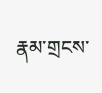རྣམ་གྲངས་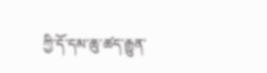ཀྱི་དོ་དམ་ཆུ་ཚད་རྒྱུན་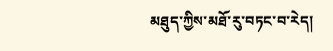མཐུད་ཀྱིས་མཐོ་རུ་བཏང་བ་རེད།